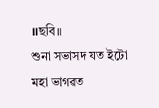॥ছবি॥
শুনা সভাসদ যত ইটো মহা ভাগৱত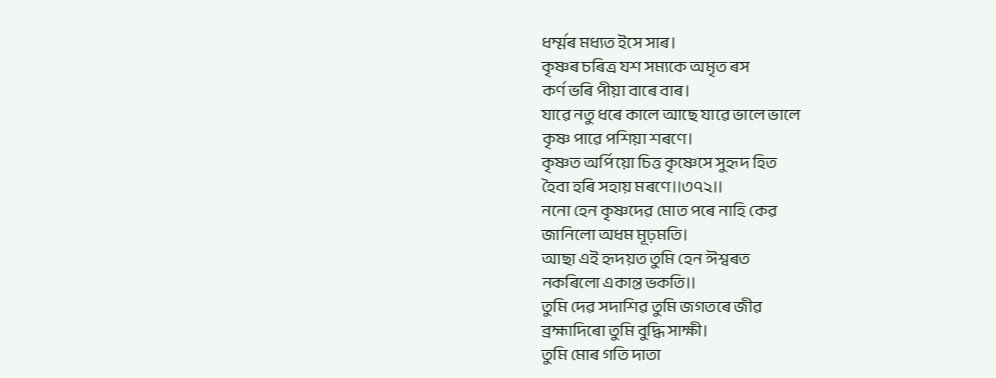ধৰ্ম্মৰ মধ্যত ইসে সাৰ।
কৃষ্ণৰ চৰিত্ৰ যশ সম্যকে অমৃত ৰস
কৰ্ণ ভৰি পীয়া বাৰে বাৰ।
যাৱে নতু ধৰে কালে আছে যাৱে ভালে ভালে
কৃষ্ণ পাৱে পশিয়া শৰণে।
কৃষ্ণত অৰ্পিয়ো চিত্ত কৃষ্ণেসে সুহৃদ হিত
হৈবা হৰি সহায় মৰণে॥৩৭২॥
ননো হেন কৃষ্ণদেৱ মোত পৰে নাহি কেৱ
জানিলো অধম মূঢ়মতি।
আছা এই হৃদয়ত তুমি হেন ঈশ্বৰত
নকৰিলো একান্ত ভকতি॥
তুমি দেৱ সদাশিৱ তুমি জগতৰে জীৱ
ব্ৰহ্মাদিৰো তুমি বুদ্ধি সাক্ষী।
তুমি মোৰ গতি দাতা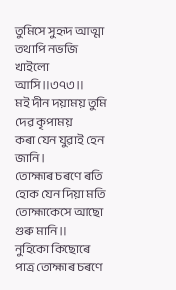তুমিসে সুহৃদ আত্মা
তথাপি নভজি খাইলো আসি॥৩৭৩॥
মই দীন দয়াময় তুমি দেৱ কৃপাময়
কৰা যেন যুৱাই হেন জানি।
তোহ্মাৰ চৰণে ৰতি হোক যেন দিয়া মতি
তোহ্মাকেসে আছো গুৰু মানি॥
নুহিকো কিছোৰে পাত্ৰ তোহ্মাৰ চৰণে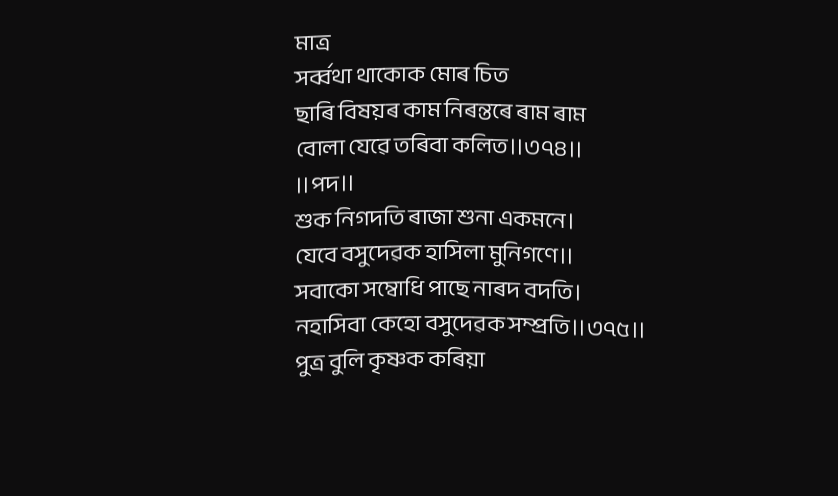মাত্ৰ
সৰ্ব্বথা থাকোক মোৰ চিত
ছাৰি বিষয়ৰ কাম নিৰন্তৰে ৰাম ৰাম
বোলা যেৱে তৰিবা কলিত॥৩৭৪॥
॥পদ॥
শুক নিগদতি ৰাজা শুনা একমনে।
যেবে বসুদেৱক হাসিলা মুনিগণে॥
সবাকো সম্বোধি পাছে নাৰদ বদতি।
নহাসিবা কেহো বসুদেৱক সম্প্ৰতি॥৩৭৫॥
পুত্ৰ বুলি কৃষ্ণক কৰিয়া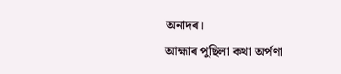অনাদৰ।
আহ্মাৰ পুছিলা কথা অৰ্পণা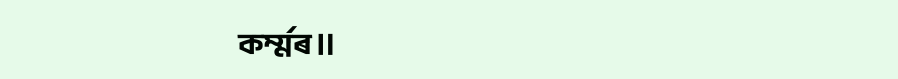কৰ্ম্মৰ॥